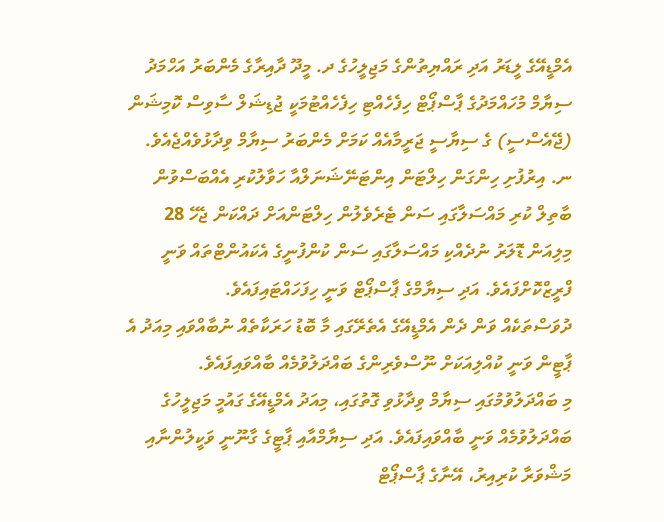އެމްޑީއޭގެ ލީޑަރު އަދި ރައްޔިތުންގެ މަޖިލީހުގެ ދ. މީދޫ ދާއިރާގެ މެންބަރު އަހްމަދު ސިޔާމް މުހައްމަދުގެ ޕާސްޕޯޓް ހިފެހެއްޓި ހިފެހެއްޓުމަކީ ޖުޑިޝަލް ސާވިސް ކޮމިޝަން (ޖޭއެސްސީ) ގެ ސިޔާސީ ޖަރީމާއެއް ކަމަށް މެންބަރު ސިޔާމް ވިދާޅުވެއްޖެއެވެ.
ނ. އިރުފުށި ހިންގަން ހިލްޓަން އިންޓަނޭޝަނަލްއާ ހަވާލުކުރި އެއްބަސްވުން ބާތިލް ކުރި މައްސަލާގައި ސަން ޓެރެވެލުން ހިލްޓަންއަށް ދައްކަން ޖެހޭ 28 މިލިއަން ޑޮލަރު ނުދެއްކި މައްސަލާގައި ސަން ކުންފުނީގެ އެކައުންޓްތައް ވަނީ ފްރީޒްކޮށްފައެވެ. އަދި ސިޔާމްގެ ޕާސްޕޯޓް ވަނީ ހިފަހައްޓައިފައެވެ.
ދުވަސްތަކެއް ވަން ދެން އެމްޑީއޭގެ އެތެރޭގައި މާ ބޮޑު ހަރަކާތެއް ނުބާއްވައި މިއަދު އެ ޕާޓީން ވަނީ ކުއްލިއަކަށް ނޫސްވެރިންގެ ބައްދަލުވުމެއް ބާއްވައިފައެވެ.
މި ބައްދަލުވުމުގައި ސިޔާމް ވިދާޅުވި ގޮތުގައި، މިއަދު އެމްޑީއޭގެ ގައުމީ މަޖިލީހުގެ ބައްދަލުވުމެއް ވަނީ ބާއްވައިފައެވެ. އަދި ސިޔާމްއާއި ޕާޓީގެ ގާނޫނީ ވަކީލުންނާއި މަޝްވަރާ ކުރިއިރު، އޭނާގެ ޕާސްޕޯޓް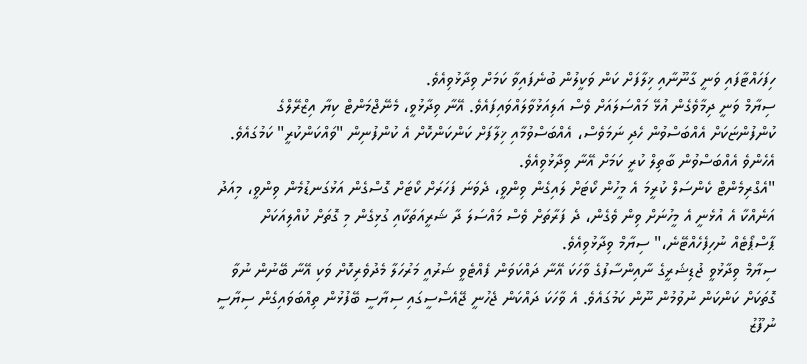ހިފަހައްޓާފައި ވަނީ ގާނޫނާއި ޚިލާފަށް ކަން ވަކީލުން ބުނެފައިވާ ކަމަށް ވިދާޅުވިއެވެ.
ސިޔާމް ވަނީ ދިމާވެގެން އުޅޭ މައްސަލައަށް ވެސް އަލިއަޅުވާލައްވައިފައެވެ. އޭނާ ވިދާޅުވީ، މެނޭޖްމަންޓް ކިޔާ އިޒްރޭލްގެ ކުންފުންޏަކަށް އެއްބަސްވުން ހެދި ނަމަވެސް، އެއްބަސްވުމާއި ޚިލާފަށް ކަންކަންކޮށް އެ ކުންފުނިން "ވައްކަންކުރީ" ކަމުގައެވެ. އެހެންވެ އެއްބަސްވުން ބާތިލް ކުރީ ކަމަށް އޭނާ ވިދާޅުވިއެވެ.
"އެގްރިމެންޓް ކެންސަލް ކުރީމަ އެ މީހުން ކޯޓަށް ލައިގެން ވިންވީ، ދެވަނަ ފަހަރަށް ކޯޓަށް ގޮސްގެން އަޅުގަނޑުމެން ވިންވީ، މިއަދު އަނެއްކާ އެ އުޅެނީ އެ މީހުނަށް ވިން ވެގެން، ދެ ފަރާތަށް ވެސް މައްސަލަ ދާ ޝަރީއަތަކާއި ގުޅިގެން މި ގޮތަށް ކުއްލިއަކަށް ޕާސްޕޯޓެއް ނުހިފެހެއްޓޭނެ،" ސިޔާމް ވިދާޅުވިއެވެ.
ސިޔާމް ވިދާޅުވީ ޖުޑިޝަރީގެ ނާއިންސާފުގެ ވާހަކަ އޭނާ ދައްކަވަން ފެއްޓެވީ ޝަރުއީ މަރުހަލާ މެދުވެރިކޮށް ވަކި އޭނާ ބޭނުން ނުވާ ގޮތަކަށް ކަންކަން ނުވުމުން ނޫން ކަމުގައެވެ. އެ ވާހަކަ ދައްކަން ޖެހުނީ ޖޭއެސްސީގައި ސިޔާސީ ބޭފުޅުން ތިއްބަވައިގެން ސިޔާސީ ނުފޫޒު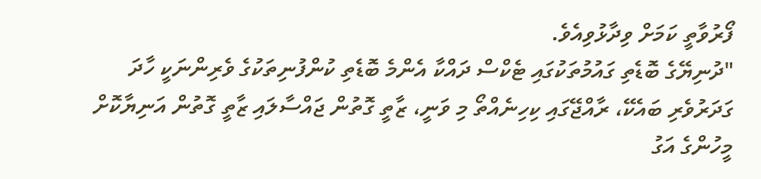ފޯރުވާތީ ކަމަށް ވިދާޅުވިއެވެ.
"ދުނިޔޭގެ ބޮޑެތި ގައުމުތަކުގައި ޓެކްސް ދައްކާ އެންމެ ބޮޑެތި ކުންފުނިތަކުގެ ވެރިންނަކީ ހާދަ ގަދަރުވެރި ބައެކޭ، ރާއްޖޭގައި ކިހިނެއްތޯ މި ވަނީ، ޒާތީ ގޮތުން ޖައްސާލައި ޒާތީ ގޮތުން އަނިޔާކޮށް މީހުންގެ އަގު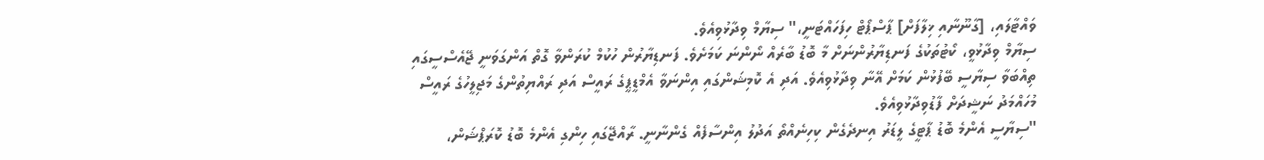ވައްޓާލައި، [ގާނޫނާއި ޚިލާފަށް] ޕާސްޕޯޓް ހިފަހައްޓަނީ،" ސިޔާމް ވިދާޅުވިއެވެ.
ސިޔާމް ވިދާޅުވީ، ކޯޓުތަކުގެ ފަނޑިޔާރުންނަށް މާ ބޮޑު ބާރެއް ނޯންނަ ކަމަށެވެ. ފަނޑިޔާރުން ހުކުމް ކުރަންވާ ގޮތް އަންގަވަނީ ޖޭއެސްސީގައި ތިއްބަވާ ސިޔާސީ ބޭފުޅުން ކަމަށް އޭނާ ވިދާޅުވިއެވެ. އަދި އެ ކޮމިޝަންގައި އިންނަވާ އެމްޑީޕީގެ ރައީސް އަދި ރައްޔިތުންގެ މަޖިލީހުގެ ރައީސް މުހައްމަދު ނަޝީދަށް ފާޑުވިދާޅުވިއެވެ.
"ސިޔާސީ އެންމެ ބޮޑު ޕާޓީގެ ލީޑަރު އިނދެގެން ކިހިނެއްތޯ އަދުލު އިންސާފެއް ގެންނާނީ. ރާއްޖޭގައި ހިންގި އެންމެ ބޮޑު ކޮރަޕްޝަން،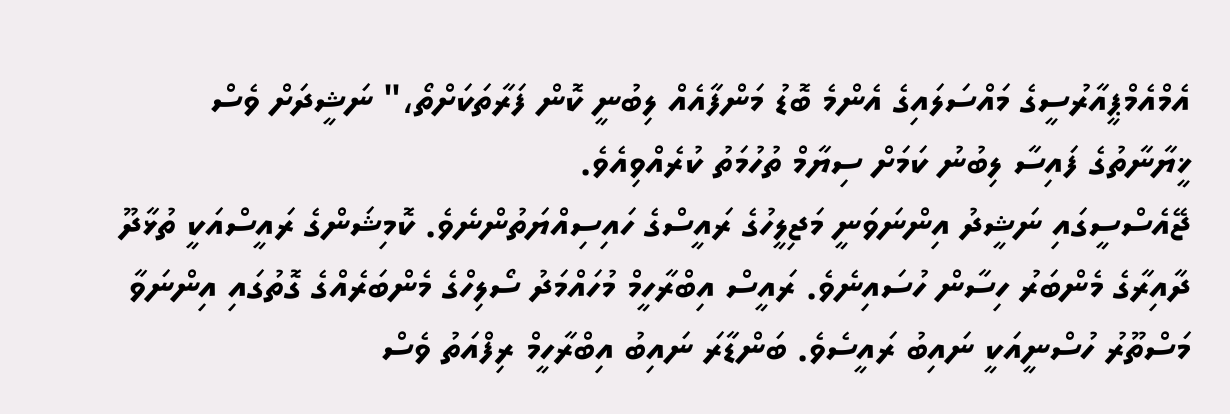އެމްއެމްޕީއާރުސީގެ މައްސަލައިގެ އެންމެ ބޮޑު މަންފާއެއް ލިބުނީ ކޮން ފަރާތަކަށްތޯ،" ނަޝީދަށް ވެސް ޚީޔާނާތުގެ ފައިސާ ލިބުނު ކަމަށް ސިޔާމް ތުހުމަތު ކުރެއްވިއެވެ.
ޖޭއެސްސީގައި ނަޝީދު އިންނަވަނީ މަޖިލީހުގެ ރައީސްގެ ހައިސިއްޔަތުންނެވެ. ކޮމިޝަންގެ ރައީސްއަކީ ތުޅާދޫ ދާއިރާގެ މެންބަރު ހިސާން ހުސައިނެވެ. ރައީސް އިބްރާހީމް މުހައްމަދު ސޯލިހްގެ މެންބަރެއްގެ ގޮތުގައި އިންނަވާ މަސްތޫރު ހުސްނީއަކީ ނައިބު ރައީސެވެ. ބަންޑާރަ ނައިބު އިބްރާހީމް ރިފްއަތު ވެސް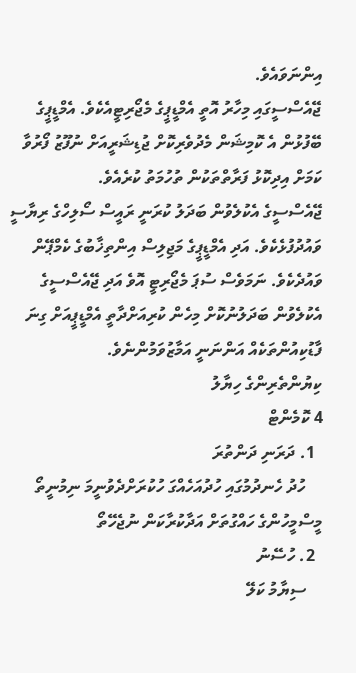އިންނަވައެވެ.
ޖޭއެސްސީގައި މިހާރު އޮތީ އެމްޑީޕީގެ މެޖޯރިޓީއެކެވެ. އެމްޑީޕީގެ ބޭފުޅުން އެ ކޮމިޝަން މެދުވެރިކޮށް ޖުޑިޝަރީއަށް ނުފޫޒު ފޯރުވާ ކަމަށް އިދިކޮޅު ފަރާތްތަކުން ތުހުމަތު ކުރެއެވެ.
ޖޭއެސްސީގެ އެކުލެވުން ބަދަލު ކުރަނީ ރައީސް ސޯލިހްގެ ރިޔާސީ ވައުދުފުޅެކެވެ. އަދި އެމްޑީޕީގެ މަޖިލިސް އިންތިޚާބުގެ ކެމްޕޭން ވައުދެކެވެ. ނަމަވެސް ސުޕަ މެޖޯރިޓީ އޮވެ އަދި ޖޭއެސްސީގެ އެކުލެވުން ބަދަލުނުކޮށް މިހެން ކުރިއަށްދާތީ އެމްޑީޕީއަށް ގިނަ ފާޑުކިއުންތަކެއް އަންނަނީ އަމާޒުވަމުންނެވެ.
ކިޔުންތެރިންގެ ހިޔާލު
4 ކޮމެންޓް
  1. ދަރަނި ދަންތުރަ
    ހުދު ހެނދުމުގައި ހުދުއަހެއްގަ ހުކުރަށްދެވުނީމަ ނިމުނީތޯ މީސްމީހުންގެ ހައްގުތަށް އަދާކުރާކަން ނުޖެހޭތޯ
  2. ހުސޭނު
    ސިޔާމު ކަލޭ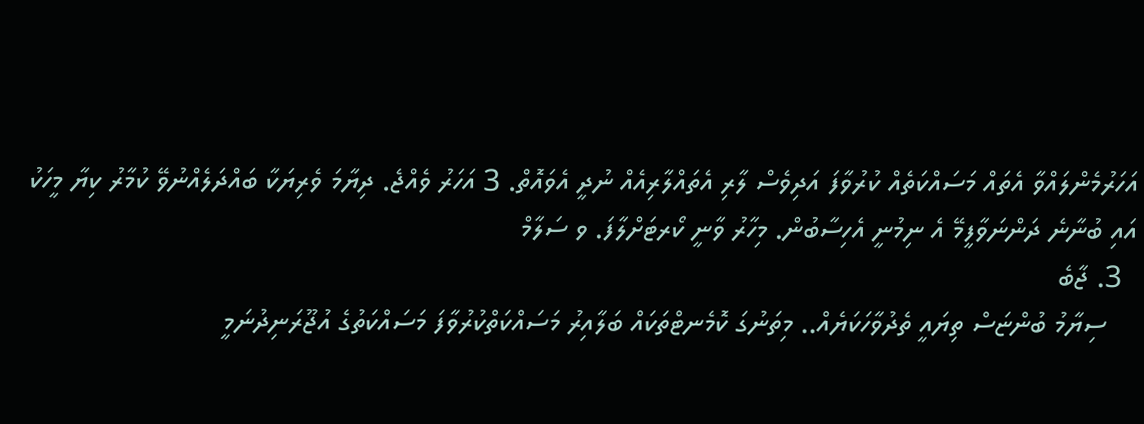އަހަރުމެންލައްވާ އެތައް މަސައްކަތެއް ކުރުވާފަ އަދިވެސް ލާރި އެތައްލާރިއެއް ނުދީ އެވައޮތް. 3 އަހަރު ވެއްޖެ. ދިޔާމަ ވެރިޔަކާ ބައްދަލެއްނުވޭ ކުމާރު ކިޔާ މީހަކު އައި ބުނާނެ ދަންނަވާފީމޭ އެ ނިމުނީ އެހިސާބުން. މިހާރު ވާނީ ކޯރޓަށްލާފަ. ވ ސަލާމް
  3. ޖާބެ
    ސިޔާމު ބުންޏަސް ތިޔައީ ތެދުވާހަކަޔެއް.. މިތަނުގަ ކޮމެނޓްތަކައް ބަލާއިރު މަސައްކަތްކުރުވާފަ މަސައްކަތުގެ އުޖޫރަނިދުނަމީ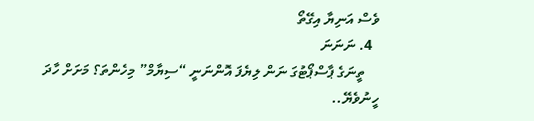ވެސް އަނިޔާ އިގޭތޯ
  4. ނަނަނަ
    ތީނަގެ ޕާސްޕޯޓުގަ ނަން ލިޔެފަ އޮންނަނީ “ސިޔާމް” މިހެންތަ؟ މަށަށް ހާދަ ހީނުވެޔޭ..